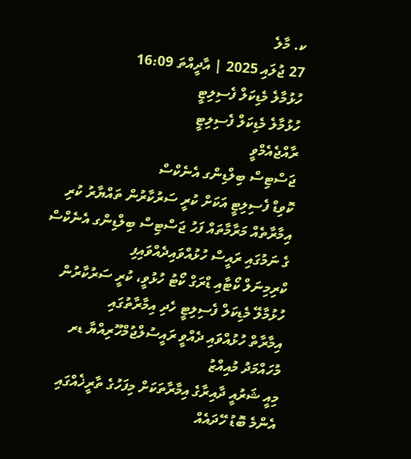ކ. މާލެ
27 ޖުލައި 2025 | އާދީއްތަ 16:09
ހުޅުމާލެ މެޑިކަލް ފެސިލިޓީ
ހުޅުމާލެ މެޑިކަލް ފެސިލިޓީ
ރާއްޖެއެމްވީ
ޖަސްޓިސް ބިލްޑިންގ އެނެކްސް
ކޮވިޑް ފެސިލިޓީ އަކަށް ކުރީ ސަރުކާރުން ތައްޔާރު ކުރި އިމާރާތެއް މަރާމާތައް ފަހު ޖަސްޓިސް ބިލްޑިންގ އެނެކްސް ގެ ނަމުގައި ރައީސް ހުޅުއްވައިދެއްވައިފި
ކްރިމިނަލް ކޯޓާއި ޑްރަގް ކޯޓު ހުޅުވީ، ކުރީ ސަރުކާރުން ހުޅުމާލޭ މެޑިކަލް ފެސިލިޓީ ހެދި އިމާރާތުގައި
އިމާރާތް ހުޅުއްވައި ދެއްވީ ރައީސުލްޖުމްހޫރިއްޔާ ޑރ މުހައްމަދު މުއިއްޒު
މިއީ ޝަރުއީ ދާއިރާގެ އިމާރާތަކަށް މިފަހުގެ ތާރީޚެއްގައި އެންމެ ބޮޑު ހޭދައެއް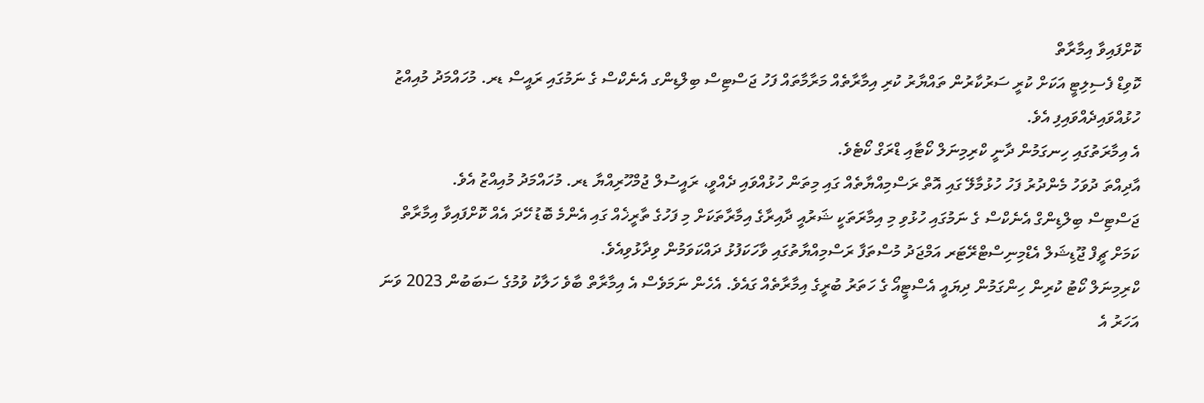ކޮށްފައިވާ އިމާރާތް
ކޮވިޑް ފެސިލިޓީ އަކަށް ކުރީ ސަރުކާރުން ތައްޔާރު ކުރި އިމާރާތެއް މަރާމާތައް ފަހު ޖަސްޓިސް ބިލްޑިންގ އެނެކްސް ގެ ނަމުގައި ރައީސް ޑރ. މުހައްމަދު މުއިއްޒު ހުޅުއްވައިދެއްވައިފި އެވެ.
އެ އިމާރަތުގައި ހިނގަމުން ދާނީ ކްރިމިނަލް ކޯޓާއި ޑްރަގް ކޯޓެވެ.
އާދިއްތަ ދުވަހު މެންދުރު ފަހު ހުޅުމާލޭ ގައި އޮތް ރަސްމިއްޔާތެއް ގައި މިތަން ހުޅުއްވައި ދެއްވީ، ރައީސުލް ޖުމްހޫރިއްޔާ ޑރ. މުހައްމަދު މުއިއްޒު އެވެ.
ޖަސްޓިސް ބިލްޑިންގް އެނެކްސް ގެ ނަމުގައި ހުޅުވި މި އިމާރަތަކީ ޝަރުއީ ދާއިރާގެ އިމާރާތަކަށް މި ފަހުގެ ތާރީޚެއް ގައި އެންމެ ބޮޑު ހޭދަ އެއް ކޮށްފައިވާ އިމާރާތް ކަމަށް ޗީފް ޖޫޑިޝަލް އެޑްމިނިސްޓްރޭޓަރ އަމްޖަދު މުސްތަފާ ރަސްމިއްޔާތުގައި ވާހަކަފުޅު ދައްކަވަމުން ވިދާޅުވިއެވެ.
ކްރިމިނަލް ކޯޓު ކުރިން ހިންގަމުން ދިޔައީ އެސްޓީއޯ ގެ ހަތަރު ބުރީގެ އިމާރާތެއް ގައެވެ. އެހެން ނަމަވެސް އެ އިމާރާތް ބާވެ ހަލާކު ވުމުގެ ސަބަބުން 2023 ވަނަ އަހަރު އެ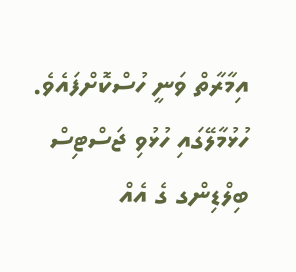އިމާރާތް ވަނީ ހުސްކޮށްފައެވެ.
ހުޅުމާލޭގައި ހުޅުވި ޖަސްޓިސް ބިލްޑިންގ ގެ އެއް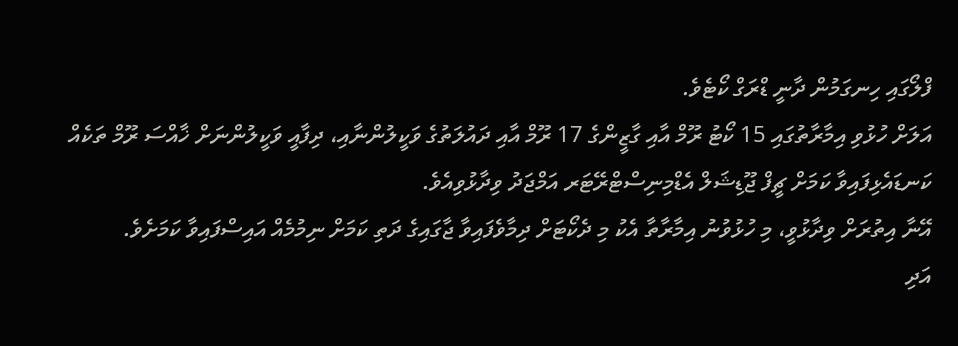ފްލޯގައި ހިނގަމުން ދާނީ ޑްރަގް ކޯޓެވެ.
އަލަށް ހުޅުވި އިމާރާތުގައި 15 ކޯޓު ރޫމް އާއި ގާޒީންގެ 17 ރޫމް އާއި ދައުލަތުގެ ވަކީލުންނާއި، ދިފާއީ ވަކީލުންނަށް ޚާއްސަ ރޫމް ތަކެއް ކަނޑައެޅިފައިވާ ކަމަށް ޗީފް ޖޫޑިޝަލް އެޑްމިނިސްޓްރޭޓަރ އަމްޖަދު ވިދާޅުވިއެވެ.
އޭނާ އިތުރަށް ވިދާޅުވީ، މި ހުޅުވުނު އިމާރާތާ އެކު މި ދެކޯޓަށް ދިމާވެފައިވާ ޖާގައިގެ ދަތި ކަމަށް ނިމުމެއް އައިސްފައިވާ ކަމަށެވެ.
އަދި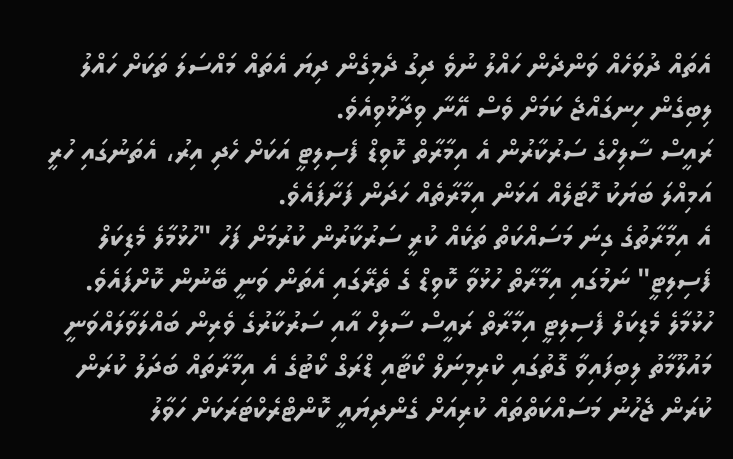އެތައް ދުވަހެއް ވަންދެން ހައްލު ނުވެ ދިގު ދެމިގެން ދިޔަ އެތައް މައްސަލަ ތަކަށް ހައްލު ލިބިގެން ހިނގައްޖެ ކަމަށް ވެސް އޭނާ ވިދާޅުވިއެވެ.
ރައީސް ސާލިހްގެ ސަރުކާރުން އެ އިމާރާތް ކޮވިޑް ފެސިލިޓީ އަކަށް ހެދި އިރު، އެތަނުގައި ހުރީ އަމިއްލަ ބަޔަކު ހޮޓަލެއް އަޅަން އިމާރާތެއް ހަދަން ފަށާފައެވެ.
އެ އިމާރާތުގެ ގިނަ މަސައްކަތް ތަކެއް ކުރީ ސަރުކާރުން ކުރުމަށް ފަހު "ހުޅުމާލެ މެޑިކަލް ފެސިލިޓީ" ނަމުގައި އިމާރާތް ހުޅުވާ ކޮވިޑް ގެ ތެރޭގައި އެތަން ވަނީ ބޭނުން ކޮށްފައެވެ.
ހުޅުމާލެ މެޑިކަލް ފެސިލިޓީ އިމާރާތް ރައީސް ސާލިހް އާއި ސަރުކާރުގެ ވެރިން ބައްލަވާލައްވަނީ
މައުލޫމާތު ލިބިފައިވާ ގޮތުގައި ކްރިމިނަލް ކޯޓާއި ޑްރަގް ކޯޓުގެ އެ އިމާރާތައް ބަދަލު ކުރަން ކުރަން ޖެހުނު މަސައްކަތްތައް ކުރިއަށް ގެންދިޔައީ ކޮންޓްރެކްޓަރަކަށް ހަވާލު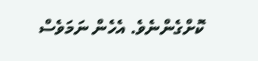ކޮށްގެންނެވެ. އެހެން ނަމަވެސް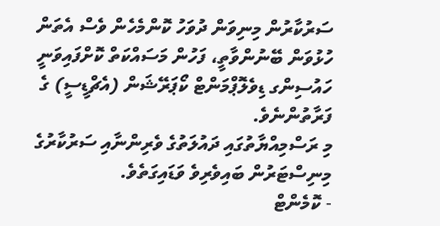ސަރުކާރުން މިނިވަން ދުވަހު ކޮންމެހެން ވެސް އެތަން ހުޅުވަން ބޭނުންވާތީ، ފަހުން މަސައްކަތް ކޮށްފައިވަނީ ހައުސިންގ ޑިވެލޮޕްމަންޓް ކޯޕަރޭޝަން (އެޗްޑީސީ) ގެ ފަރާތުންނެވެ.
މި ރަސްމިއްޔާތުގައި ދައުލަތުގެ ވެރިންނާއި ސަރުކާރުގެ މިނިސްޓަރުން ބައިވެރިވެ ވަޑައިގަތެވެ.
- ކޮމެންޓް